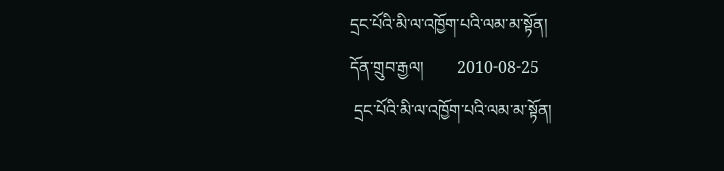དྲང་པོའི་མི་ལ་འཁྱོག་པའི་ལམ་མ་སྟོན།
དོན་གྲུབ་རྒྱལ།        2010-08-25
 དྲང་པོའི་མི་ལ་འཁྱོག་པའི་ལམ་མ་སྟོན།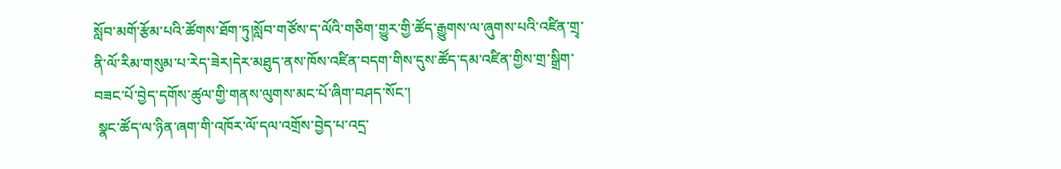སློབ་མགོ་རྩོམ་པའི་ཚོགས་ཐོག་ཏུ།སློབ་གཙོས་ད་ལོའི་གཅིག་གྱུར་གྱི་ཚོད་རྒྱུགས་ལ་ཞུགས་པའི་འཛིན་གྲྭ་ནི་ལོ་རིམ་གསུམ་པ་རེད་ཟེར།དེར་མཐུད་ནས་ཁོས་འཛིན་བདག་གིས་དུས་ཚོད་དམ་འཛིན་གྱིས་གྲ་སྒྲིག་བཟང་པོ་བྱེད་དགོས་ཚུལ་གྱི་གནས་ལུགས་མང་པོ་ཞིག་བཤད་སོང་།
 སྣང་ཚོད་ལ་ཉིན་ཞག་གི་འཁོར་ལོ་དལ་འགྲོས་བྱེད་པ་འདྲ་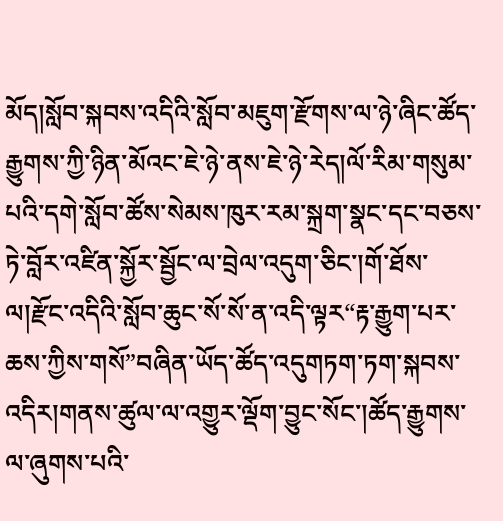མོད།སློབ་སྐབས་འདིའི་སློབ་མཇུག་རྫོགས་ལ་ཉེ་ཞིང་ཚོད་རྒྱུགས་ཀྱི་ཉིན་མོའང་ཇེ་ཉེ་ནས་ཇེ་ཉེ་རེད།ལོ་རིམ་གསུམ་པའི་དགེ་སློབ་ཚོས་སེམས་ཁུར་རམ་སྐྲག་སྣང་དང་བཅས་ཏེ་བློར་འཛིན་སྐྱོར་སྦྱོང་ལ་བྲེལ་འདུག་ཅིང་།གོ་ཐོས་ལ།རྫོང་འདིའི་སློབ་ཆུང་སོ་སོ་ན་འདི་ལྟར“རྟ་རྒྱུག་པར་ཆས་ཀྱིས་གསོ”བཞིན་ཡོད་ཚོད་འདུགཏག་ཏག་སྐབས་འདིར།གནས་ཚུལ་ལ་འགྱུར་ལྡོག་བྱུང་སོང་།ཚོད་རྒྱུགས་ལ་ཞུགས་པའི་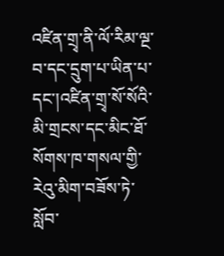འཛིན་གྲྭ་ནི་ལོ་རིམ་ལྔ་བ་དང་དྲུག་པ་ཡིན་པ་དང་།འཛིན་གྲྭ་སོ་སོའི་མི་གྲངས་དང་མིང་ཐོ་སོགས་ཁ་གསལ་གྱི་རེའུ་མིག་བཟོས་ཏེ་སློབ་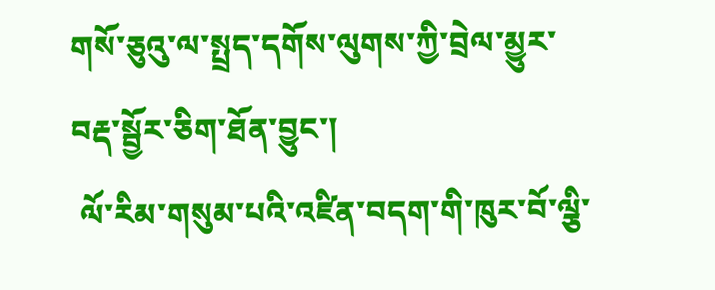གསོ་ཅུའུ་ལ་སྤྲད་དགོས་ལུགས་ཀྱི་བྲེལ་མྱུར་བརྡ་སྦྱོར་ཅིག་ཐོན་བྱུང་།
 ལོ་རིམ་གསུམ་པའི་འཛིན་བདག་གི་ཁུར་བོ་ལྕི་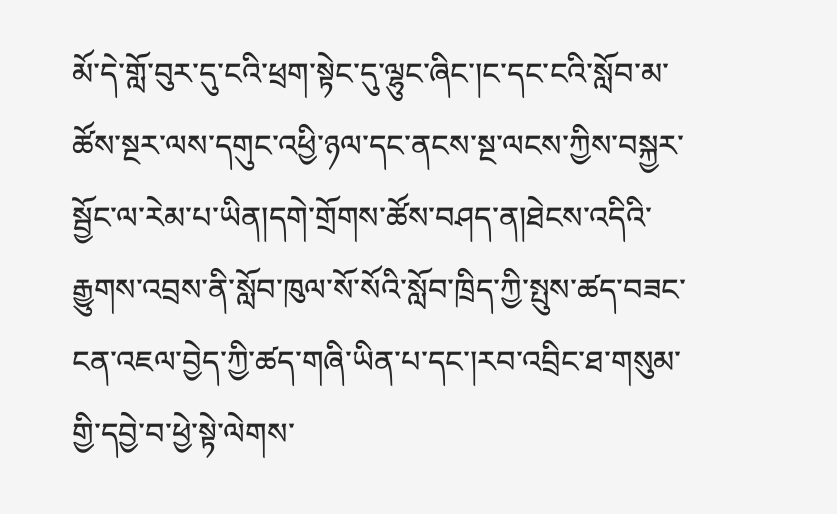མོ་དེ་གློ་བུར་དུ་ངའི་ཕྲག་སྟེང་དུ་ལྷུང་ཞིང་།ང་དང་ངའི་སློབ་མ་ཚོས་སྔར་ལས་དགུང་འཕྱི་ཉལ་དང་ནངས་སྔ་ལངས་ཀྱིས་བསྐྱར་སྦྱོང་ལ་རེམ་པ་ཡིན།དགེ་གྲོགས་ཚོས་བཤད་ན།ཐེངས་འདིའི་རྒྱུགས་འབྲས་ནི་སློབ་ཁུལ་སོ་སོའི་སློབ་ཁྲིད་ཀྱི་སྤུས་ཚད་བཟང་ངན་འཇལ་བྱེད་ཀྱི་ཚད་གཞི་ཡིན་པ་དང་།རབ་འབྲིང་ཐ་གསུམ་གྱི་དབྱེ་བ་ཕྱེ་སྟེ་ལེགས་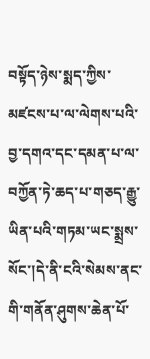བསྟོད་ཉེས་སྨད་ཀྱིས་མཛངས་པ་ལ་ལེགས་པའི་བྱ་དགའ་དང་དམན་པ་ལ་བཀྱོན་ཏེ་ཆད་པ་གཅད་རྒྱུ་ཡིན་པའི་གཏམ་ཡང་སྨྲས་སོང་།དེ་ནི་ངའི་སེམས་ནང་གི་གནོན་ཤུགས་ཆེན་པོ་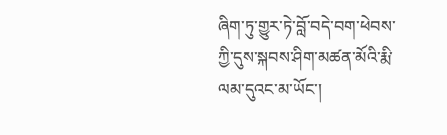ཞིག་ཏུ་གྱུར་ཏེ་བློ་བདེ་བག་ཕེབས་ཀྱི་དུས་སྐབས་ཤིག་མཚན་མོའི་རྨི་ལམ་དུའང་མ་ཡོང་།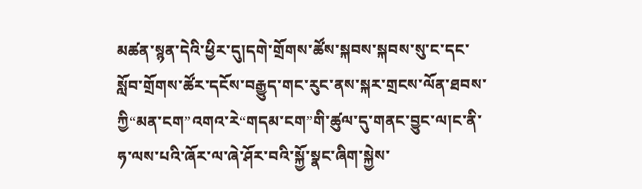མཚན་སྙན་དེའི་ཕྱིར་དུ།དགེ་གྲོགས་ཚོས་སྐབས་སྐབས་སུ་ང་དང་སློབ་གྲོགས་ཚོར་དངོས་བརྒྱུད་གང་རུང་ནས་སྐར་གྲངས་ལོན་ཐབས་ཀྱི“མན་ངག”འགའ་རེ“གདམ་ངག”གི་ཚུལ་དུ་གནང་བྱུང་ལ།ང་ནི་ཧ་ལས་པའི་ཞོར་ལ་ཞེ་ཤོར་བའི་སྐྱོ་སྣང་ཞིག་སྐྱེས་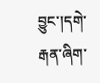བྱུང་།དགེ་རྒན་ཞིག་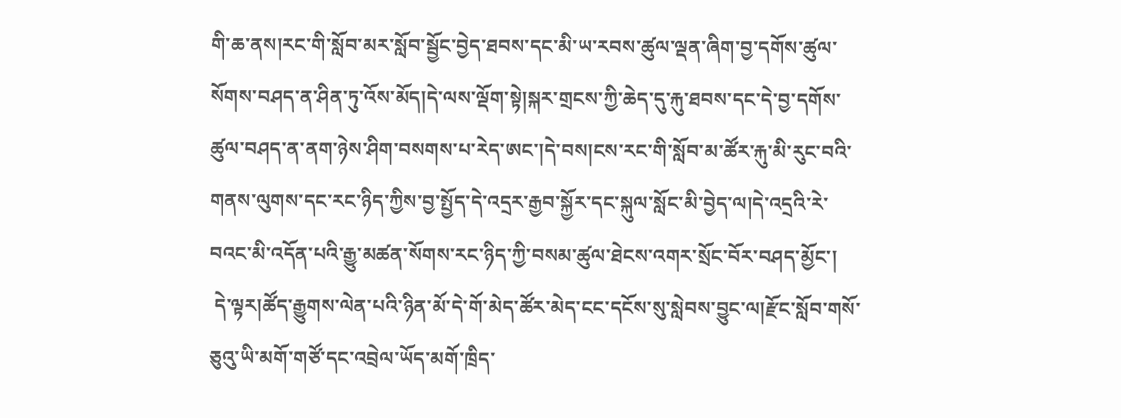གི་ཆ་ནས།རང་གི་སློབ་མར་སློབ་སྦྱོང་བྱེད་ཐབས་དང་མི་ཡ་རབས་ཚུལ་ལྡན་ཞིག་བྱ་དགོས་ཚུལ་སོགས་བཤད་ན་ཤིན་ཏུ་འོས་མོད།དེ་ལས་ལྡོག་སྟེ།སྐར་གྲངས་ཀྱི་ཆེད་དུ་རྐུ་ཐབས་དང་དེ་བྱ་དགོས་ཚུལ་བཤད་ན་ནག་ཉེས་ཤིག་བསགས་པ་རེད་ཨང་།དེ་བས།ངས་རང་གི་སློབ་མ་ཚོར་རྐུ་མི་རུང་བའི་གནས་ལུགས་དང་རང་ཉིད་ཀྱིས་བྱ་སྤྱོད་དེ་འདྲར་རྒྱབ་སྐྱོར་དང་སྐུལ་སློང་མི་བྱེད་ལ།དེ་འདྲའི་རེ་བའང་མི་འདོན་པའི་རྒྱུ་མཚན་སོགས་རང་ཉིད་ཀྱི་བསམ་ཚུལ་ཐེངས་འགར་སྲོང་བོར་བཤད་མྱོང་།
 དེ་ལྟར།ཚོད་རྒྱུགས་ལེན་པའི་ཉིན་མོ་དེ་གོ་མེད་ཚོར་མེད་ངང་དངོས་སུ་སླེབས་བྱུང་ལ།རྫོང་སློབ་གསོ་ཅུའུ་ཡི་མགོ་གཙོ་དང་འབྲེལ་ཡོད་མགོ་ཁྲིད་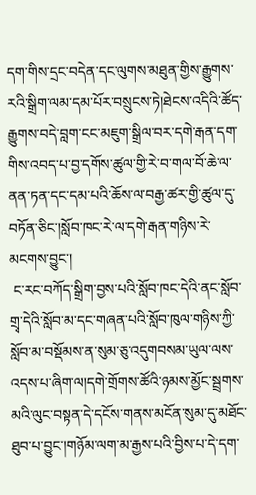དག་གིས་དྲང་བདེན་དང་ལུགས་མཐུན་གྱིས་རྒྱུགས་རའི་སྒྲིག་ལམ་དམ་པོར་བསྲུངས་ཏེ།ཐེངས་འདིའི་ཚོད་རྒྱུགས་བདེ་བླག་ངང་མཇུག་སྒྲིལ་བར་དགེ་རྒན་དག་གིས་འབད་པ་བྱ་དགོས་ཚུལ་གྱི་རེ་བ་གལ་བོ་ཆེ་ལ་ནན་ཏན་དང་དམ་པའི་ཆོས་ལ་བརྒྱ་ཚར་གྱི་ཚུལ་དུ་བཏོན་ཅིང་།སློབ་ཁང་རེ་ལ་དགེ་རྒན་གཉིས་རེ་མངགས་བྱུང་།
 ང་རང་བཀོད་སྒྲིག་བྱས་པའི་སློབ་ཁང་དེའི་ནང་སློབ་གྲྭ་དེའི་སློབ་མ་དང་གཞན་པའི་སློབ་ཁུལ་གཉིས་ཀྱི་སློབ་མ་བསྡོམས་ན་སུམ་ཅུ་འདུགབསམ་ཡུལ་ལས་འདས་པ་ཞིག་ལ།དགེ་གྲོགས་ཚོའི་ཉམས་མྱོང་སྦྲགས་མའི་ལུང་བསྟན་དེ་དངོས་གནས་མངོན་སུམ་དུ་མཐོང་ཐུབ་པ་བྱུང་།གཉོམ་ལག་མ་རྒྱས་པའི་བྱིས་པ་དེ་དག་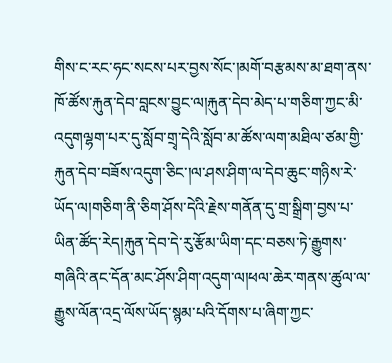གིས་ང་རང་ཧང་སངས་པར་བྱས་སོང་།མགོ་བརྩམས་མ་ཐག་ནས་ཁོ་ཚོས་རྐུན་དེབ་བླངས་བྱུང་ལ།རྐུན་དེབ་མེད་པ་གཅིག་ཀྱང་མི་འདུགལྷག་པར་དུ་སློབ་གྲྭ་དེའི་སློབ་མ་ཚོས་ལག་མཐིལ་ཙམ་གྱི་རྐུན་དེབ་བཟོས་འདུག་ཅིང་།ལ་ཤས་ཤིག་ལ་དེབ་ཆུང་གཉིས་རེ་ཡོད་ལ།གཅིག་ནི་ཅིག་ཤོས་དེའི་རྗེས་གནོན་དུ་གྲ་སྒྲིག་བྱས་པ་ཡིན་ཚོད་རེད།རྐུན་དེབ་དེ་རུ་རྩོམ་ཡིག་དང་བཅས་ཏེ་རྒྱུགས་གཞིའི་ནང་དོན་མང་ཤོས་ཤིག་འདུག་ལ།ཕལ་ཆེར་གནས་ཚུལ་ལ་རྒྱུས་ལོན་འདྲ་ལོས་ཡོད་སྙམ་པའི་དོགས་པ་ཞིག་ཀྱང་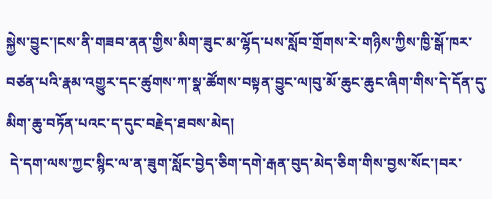སྐྱེས་བྱུང་།ངས་ནི་གཟབ་ནན་གྱིས་མིག་ཟུང་མ་ལྷོད་པས་སློབ་གྲོགས་རེ་གཉིས་ཀྱིས་ཁྱི་སྒོ་ཁར་བཙན་པའི་རྣམ་འགྱུར་དང་ཚུགས་ཀ་སྣ་ཚོགས་བསྟན་བྱུང་ལ།བུ་མོ་ཆུང་ཆུང་ཞིག་གིས་དེ་དོན་དུ་མིག་ཆུ་བཏོན་པའང་ད་དུང་བརྗེད་ཐབས་མེད།
 དེ་དག་ལས་ཀྱང་སྙིང་ལ་ན་ཟུག་སློང་བྱེད་ཅིག་དགེ་རྒན་བུད་མེད་ཅིག་གིས་བྱས་སོང་།བར་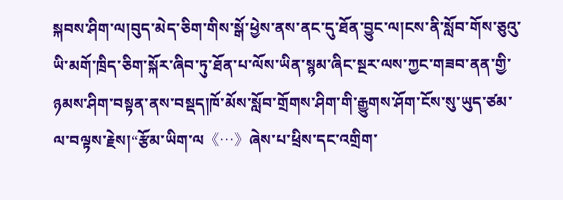སྐབས་ཤིག་ལ།བུད་མེད་ཅིག་གིས་སྒོ་ཕྱེས་ནས་ནང་དུ་ཐོན་བྱུང་ལ།ངས་ནི་སློབ་གོས་ཅུའུ་ཡི་མགོ་ཁྲིད་ཅིག་སྐོར་ཞིབ་ཏུ་ཐོན་པ་ལོས་ཡིན་སྙམ་ཞིང་སྔར་ལས་ཀྱང་གཟབ་ནན་གྱི་ཉམས་ཤིག་བསྟན་ནས་བསྡད།ཁོ་མོས་སློབ་གྲོགས་ཤིག་གི་རྒྱུགས་ཤོག་ངོས་སུ་ཡུད་ཙམ་ལ་བལྟས་རྗེས།“རྩོམ་ཡིག་ལ《…》ཞེས་པ་ཕྲིས་དང་འགྲིག་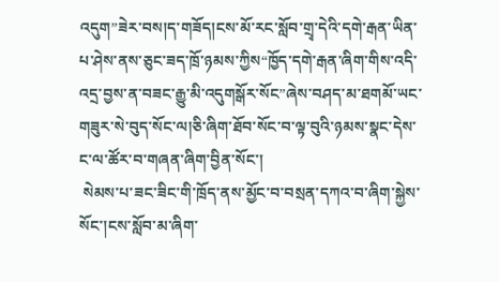འདུག”ཟེར་བས།ད་གཟོད།ངས་མོ་རང་སློབ་གྲྭ་དེའི་དགེ་རྒན་ཡིན་པ་ཤེས་ནས་ཅུང་ཟད་ཁྲོ་ཉམས་ཀྱིས“ཁྱོད་དགེ་རྒན་ཞིག་གིས་འདི་འདྲ་བྱས་ན་བཟང་རྒྱུ་མི་འདུགསྒོར་སོང”ཞེས་བཤད་མ་ཐགམོ་ཡང་གཟུར་སེ་བུད་སོང་ལ།ཅི་ཞིག་ཐོབ་སོང་བ་ལྟ་བུའི་ཉམས་སྣང་དེས་ང་ལ་ཚོར་བ་གཞན་ཞིག་བྱིན་སོང་།
 སེམས་པ་ཟང་ཟིང་གི་ཁྲོད་ནས་མྱོང་བ་བསྲན་དཀའ་བ་ཞིག་སྐྱེས་སོང་།ངས་སློབ་མ་ཞིག་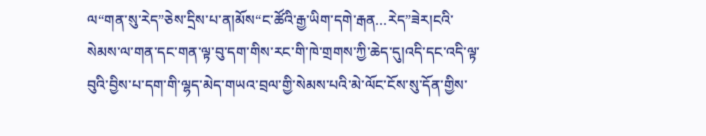ལ“གན་སུ་རེད”ཅེས་དྲིས་པ་ན།མོས“ང་ཚོའི་རྒྱ་ཡིག་དགེ་རྒན…རེད”ཟེར།ངའི་སེམས་ལ་གན་དང་གན་ལྟ་བུ་དག་གིས་རང་གི་ཁེ་གྲགས་ཀྱི་ཆེད་དུ།འདི་དང་འདི་ལྟ་བུའི་བྱིས་པ་དག་གི་ལྷད་མེད་གཡའ་བྲལ་གྱི་སེམས་པའི་མེ་ལོང་ངོས་སུ་དོན་གྱིས་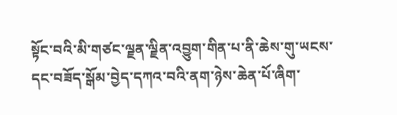སྟོང་བའི་མི་གཙང་ལྗན་ལྗིན་འབྱུག་གིན་པ་ནི་ཆེས་གུ་ཡངས་དང་བཟོད་སྒོམ་བྱེད་དཀའ་བའི་ནག་ཉེས་ཆེན་པོ་ཞིག་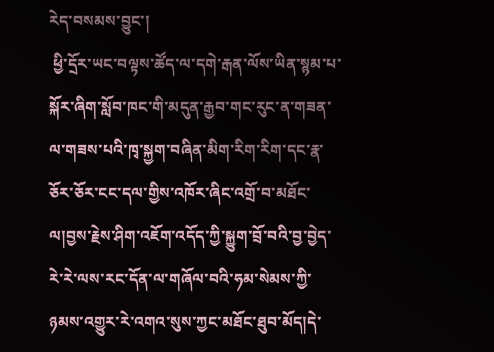རེད་བསམས་བྱུང་།
 ཕྱི་དྲོར་ཡང་བལྟས་ཚོད་ལ་དགེ་རྒན་ལོས་ཡིན་སྙམ་པ་སྐོར་ཞིག་སློབ་ཁང་གི་མདུན་རྒྱབ་གང་རུང་ན་གཟན་ལ་གཟས་པའི་ཁྭ་སྐྱག་བཞིན་མིག་རིག་རིག་དང་རྣ་ཅོར་ཅོར་ངང་དལ་གྱིས་འཁོར་ཞིང་འགྲོ་བ་མཐོང་ལ།བྱས་རྗེས་ཤིག་འཇོག་འདོད་ཀྱི་སྐྱུག་བྲོ་བའི་བྱ་བྱེད་རེ་རེ་ལས་རང་དོན་ལ་གཞོལ་བའི་ཧམ་སེམས་ཀྱི་ཉམས་འགྱུར་རེ་འགའ་སུས་ཀྱང་མཐོང་ཐུབ་མོད།དེ་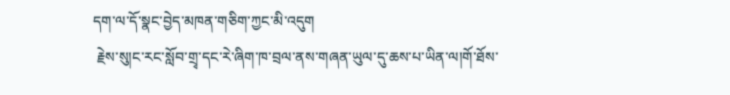དག་ལ་དོ་སྣང་བྱེད་མཁན་གཅིག་ཀྱང་མི་འདུག
 རྗེས་སུ།ང་རང་སློབ་གྲྭ་དང་རེ་ཞིག་ཁ་བྲལ་ནས་གཞན་ཡུལ་དུ་ཆས་པ་ཡིན་ལ།གོ་ཐོས་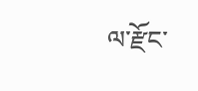ལ་རྫོང་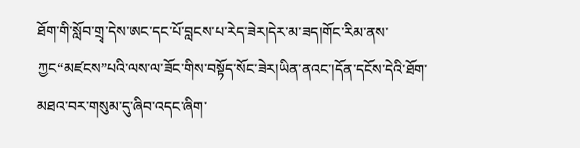ཐོག་གི་སློབ་གྲྭ་དེས་ཨང་དང་པོ་བླངས་པ་རེད་ཟེར།དེར་མ་ཟད།གོང་རིམ་ནས་ཀྱང“མཛངས”པའི་ལས་ལ་ཟོང་གིས་བསྟོད་སོང་ཟེར།ཡིན་ནའང་།དོན་དངོས་དེའི་ཐོག་མཐའ་བར་གསུམ་དུ་ཞིབ་འདང་ཞིག་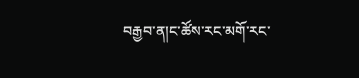བརྒྱབ་ན།ང་ཚོས་རང་མགོ་རང་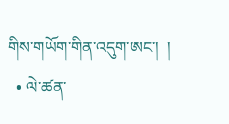གིས་གཡོག་གིན་འདུག་ཨང་།  །
  • ལེ་ཚན་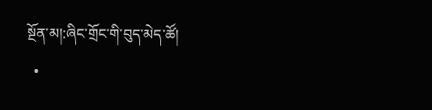སྔོན་མ།:ཞིང་གྲོང་གི་བུད་མེད་ཚོ།
  •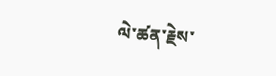ལེ་ཚན་རྗེས་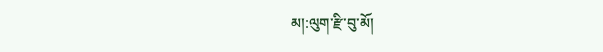མ།:ལུག་རྫི་བུ་མོ།